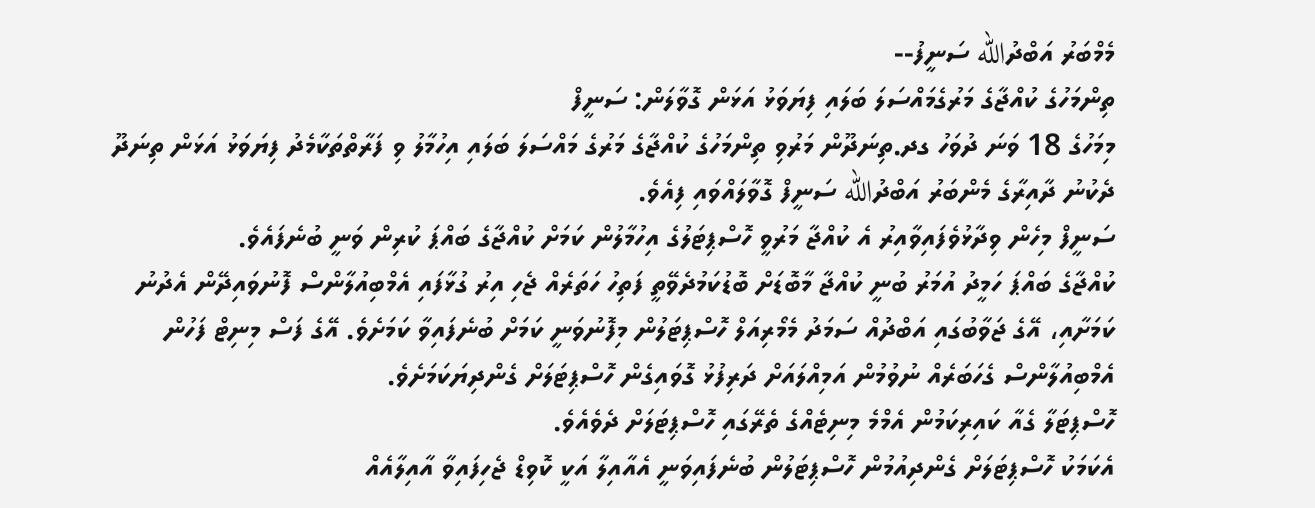މެމްބަރު އަބްދުالله ސަނީފު--
ތިންމަހުގެ ކުއްޖާގެ މަރުގެމައްސަލަ ބަލައި ފިޔަވަޅު އަޅަން ގޮވާލަން: ސަނީފް
މިމަހުގެ 18 ވަނަ ދުވަހު ގދ.ތިނަދޫން މަރުވި ތިންމަހުގެ ކުއްޖާގެ މަރުގެ މައްސަލަ ބަލައި އިހުމާލު ވި ފަރާތްތަކާމެދު ފިޔަވަޅު އަޅަން ތިނަދޫ ދެކުނު ދާއިރާގެ މެންބަރު އަބްދުالله ސަނީފް ގޮވާލައްވައި ފިއެވެ.
ސަނީފް މިހެން ވިދާޅުވެފައިވާއިރު އެ ކުއްޖާ މަރުވީ ހޮސްޕިޓަލުގެ އިހުމާލުން ކަމަށް ކުއްޖާގެ ބައްޕަ ކުރިން ވަނީ ބުނެފައެވެ.
ކުއްޖާގެ ބައްޕަ ހަމީދު އުމަރު ބުނީ ކުއްޖާ މާބޮޑަށް ބޮޑުކަމުދެވޭތީ ފަތިހު ހަތަރެއް ޖެހި އިރު ގުޅާފައި އެމްބިއުލާންސް ފޮނުވައިދޭން އެދުނު ކަމަށާއި، އޭގެ ޖަވާބުގައި އަބްދުއް ސަމަދު މެމޯރިއަލް ހޮސްޕިޓަލުން މިފޮނުވަނީ ކަމަށް ބުނެފައިވާ ކަމަށެވެ. އޭގެ ފަސް މިނިޓް ފަހުން އެމްބިއުލާންސް ގެހަބަރެއް ނުވުމުން އަމިއްލައަށް ދަރިފުޅު ގޮވައިގެން ހޮސްޕިޓަލަށް ގެންދިޔަކަމަށެވެ.
ހޮސްޕިޓަލާ ގެއާ ކައިރިކަމުން އެމްމެ މިނިޓެއްގެ ތެރޭގައި ހޮސްޕިޓަލަށް ދެވެއެވެ.
އެކަމަކު ހޮސްޕިޓަލަށް ގެންދިއުމުން ހޮސްޕިޓަލުން ބުނެފައިވަނީ އެއާއިލާ އަކީ ކޮވިޑް ޖެހިފައިވާ އާއިލާއެއް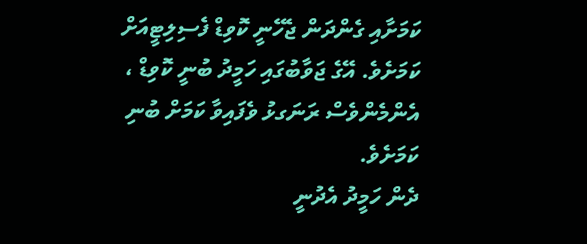ކަމަށާއި ގެންދަން ޖެހޭނީ ކޮވިޑް ފެސިލިޓީއަށް ކަމަށެވެ. އޭގެ ޖަވާބުގައި ހަމީދު ބުނީ ކޮވިޑް ، އެންމެންވެސް ރަނަގޅު ވެފައިވާ ކަމަށް ބުނި ކަމަށެވެ.
ދެން ހަމީދު އެދުނީ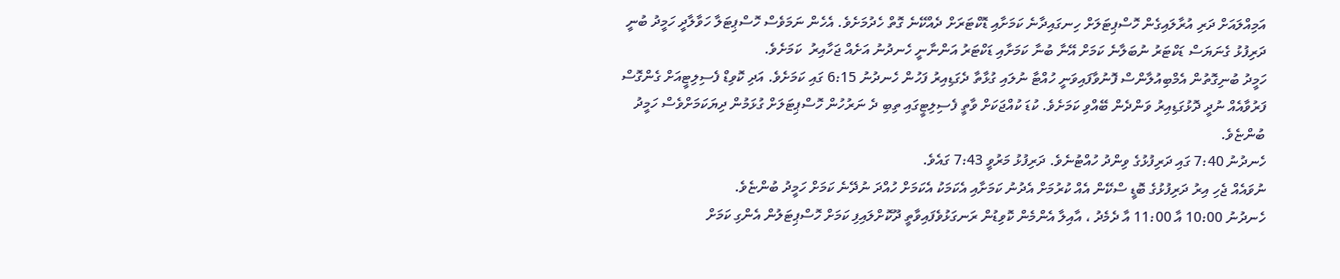އަމިއްލައަށް ދަރި އުރާލައިގެން ހޮސްޕިޓަލަށް ހިނގައިދާނެ ކަމަށާއި ޑޮކްޓަރަށް ދެއްކޭނެ ގޮތް ހެދުމަށެވެ. އެހެން ނަމަވެސް ހޮސްޕިޓަލާ ހަވާލާދީ ހަމީދު ބުނީ ދަރިފުޅު ގެނަޔަސް ޑަކްޓަރު ނުބަލާނެ ކަމަށް އޭނާ ބުނާ ކަމަށާއި ޑަކްޓަރު އަންނާނީ ހެނދުނު އަށެއް ޖަހާއިރު  ކަމަށެވެ.
ހަމީދު ބުނިގޮތުން އެމްބިއުލާންސް ފޮނުވާފައިވަނީ ހުއްޓާ ނުލައި ގުޅާތާ ދެގަޑިއިރު ފަހުން ހެނދުނު 6:15 ގައި ކަމަށެވެ. އަދި ކޮވިޑް ފެސިލިޓީއަށް ގެންގޮސް ފަރުވާއެއް ނުދީ ދޮޅުގަޑިއިރު ވަންދެން ބޭއްވި ކަމަށެވެ. ކުޑަ ކުއްޖަކަށް ވާތީ ފެސިލިޓީގައި ތިބި ދެ ނަރުހުން ހޮސްޕިޓަލަށް ގުޅަމުން ދިޔަކަމަށްވެސް ހަމީދު ބުންޏެވެ.
ހެނދުނު 7:40 ގައި ދަރިފުޅުގެ ވިންދު ހުއްޓުނެވެ. ދަރިފުޅު މަރުވީ 7:43 ގައެވެ.
ނުވައެއް ޖެހި އިރު ދަރިފުޅުގެ ބޮޑީ ސްކޭން އެއް ކުރުމަށް އެދުނު ކަމަށާއި އެކަމަކު އެކަމަށް ހުއްދަ ނުދޭނެ ކަމަށް ހަމީދު ބުންޏެވެ.
ހެނދުނު 10:00 އާ 11:00 އާ ދެމެދު ، އާއިލާ އެންމެން ކޮވިޑުން ރަނގަޅުވެފައިވާތީ ދޫކޮށްލައިފި ކަމަށް ހޮސްޕިޓަލުން އެންގި ކަމަށް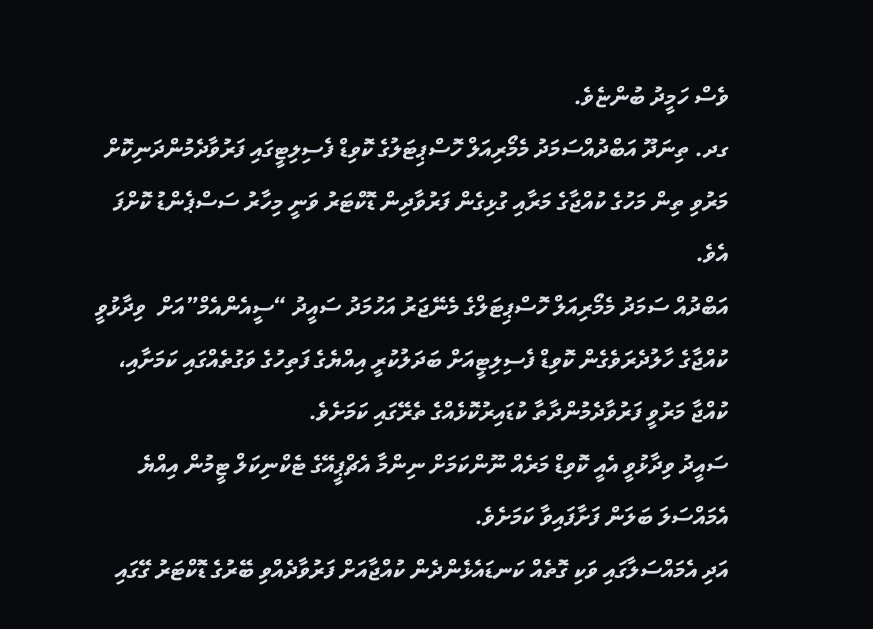ވެސް ހަމީދު ބުންޏެވެ.
ގދ. ތިނަދޫ އަބްދުއްސަމަދު މެމޯރިއަލް ހޮސްޕިޓަލުގެ ކޮވިޑް ފެސިލިޓީގައި ފަރުވާދެމުންދަނިކޮށް މަރުވި ތިން މަހުގެ ކުއްޖާގެ މަރާއި ގުޅިގެން ފަރުވާދިން ޑޮކްޓަރު ވަނީ މިހާރު ސަސްޕެންޑު ކޮށްފަ އެވެ.
އަބްދުއް ސަމަދު މެމޯރިއަލް ހޮސްޕިޓަލްގެ މެނޭޖަރު އަހުމަދު ސައީދު “ސީއެންއެމް”އަށް  ވިދާޅުވީ ކުއްޖާގެ ހާލުދެރަވެގެން ކޮވިޑް ފެސިލިޓީއަށް ބަދަލުކުރީ އިއްޔެގެ ފަތިހުގެ ވަގުތެއްގައި ކަމަށާއި، ކުއްޖާ މަރުވީ ފަރުވާދެމުންދާތާ ކުޑައިރުކޮޅެއްގެ ތެރޭގައި ކަމަށެވެ.
ސައީދު ވިދާޅުވީ އެއީ ކޮވިޑް މަރެއް ނޫންކަމަށް ނިންމާ އެޗްޕީއޭގެ ޓެކްނިކަލް ޓީމުން އިއްޔެ އެމައްސަލަ ބަލަން ފަށާފައިވާ ކަމަށެވެ.
އަދި އެމައްސަލާގައި ވަކި ގޮތެއް ކަނޑައެޅެންދެން ކުއްޖާއަށް ފަރުވާދެއްވި ބޭރުގެ ޑޮކްޓަރު ގޭގައި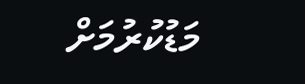މަޑުކުރުމަށް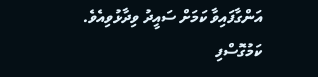އަންގާފައިވާ ކަމަށް ސައީދު ވިދާޅުވިއެވެ.
ކަމުގޮސްފި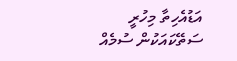އަޑުއެހިތާ މިހުރީ
ސަތޭކައަކުން ސުމެއް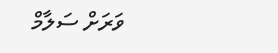ވަރަށް ސަލާމް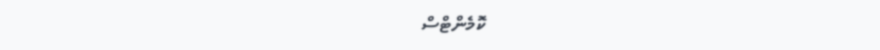ކޮމެންޓްސް